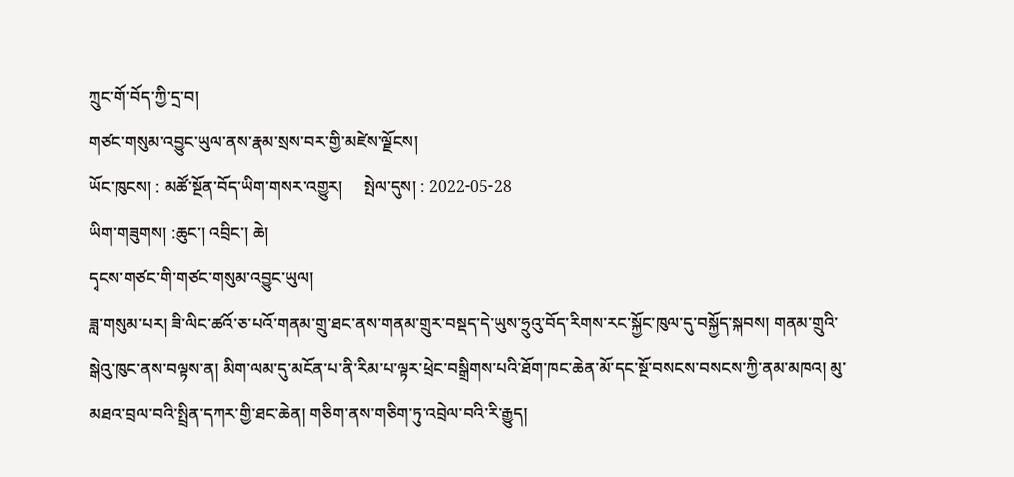ཀྲུང་གོ་བོད་ཀྱི་དྲ་བ།
གཙང་གསུམ་འབྱུང་ཡུལ་ནས་རྣམ་སྲས་བར་གྱི་མཛེས་ལྗོངས།
ཡོང་ཁུངས། : མཚོ་སྔོན་བོད་ཡིག་གསར་འགྱུར།     སྤེལ་དུས། : 2022-05-28
ཡིག་གཟུགས། :ཆུང་། འབྲིང་། ཆེ།
དྭངས་གཙང་གི་གཙང་གསུམ་འབྱུང་ཡུལ།
ཟླ་གསུམ་པར། ཟི་ལིང་ཚའོ་ཅ་པའོ་གནམ་གྲུ་ཐང་ནས་གནམ་གྲུར་བསྡད་དེ་ཡུས་ཧྲུའུ་བོད་རིགས་རང་སྐྱོང་ཁུལ་དུ་བསྐྱོད་སྐབས། གནམ་གྲུའི་སྒེའུ་ཁུང་ནས་བལྟས་ན། མིག་ལམ་དུ་མངོན་པ་ནི་རིམ་པ་ལྟར་ཕྲེང་བསྒྲིགས་པའི་ཐོག་ཁང་ཆེན་མོ་དང་སྔོ་བསངས་བསངས་ཀྱི་ནམ་མཁའ། མུ་མཐའ་བྲལ་བའི་སྤྲིན་དཀར་གྱི་ཐང་ཆེན། གཅིག་ནས་གཅིག་ཏུ་འབྲེལ་བའི་རི་རྒྱུད།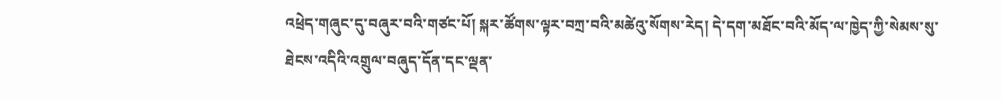འཕྲེད་གཞུང་དུ་བཞུར་བའི་གཙང་པོ། སྐར་ཚོགས་ལྟར་བཀྲ་བའི་མཚེའུ་སོགས་རེད། དེ་དག་མཐོང་བའི་མོད་ལ་ཁྱེད་ཀྱི་སེམས་སུ་ཐེངས་འདིའི་འགྲུལ་བཞུད་དོན་དང་ལྡན་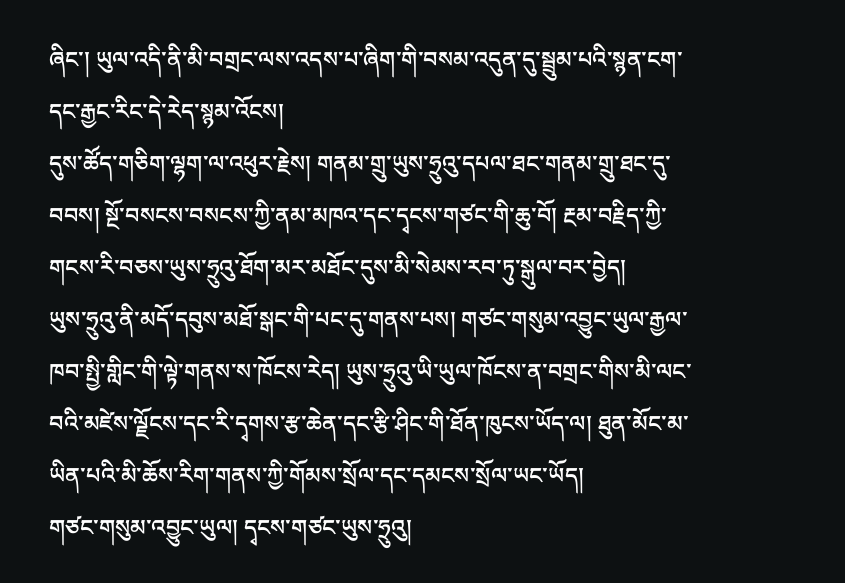ཞིང་། ཡུལ་འདི་ནི་མི་བགྲང་ལས་འདས་པ་ཞིག་གི་བསམ་འདུན་དུ་སྦྲུམ་པའི་སྙན་ངག་དང་རྒྱང་རིང་དེ་རེད་སྙམ་འོངས།
དུས་ཚོད་གཅིག་ལྷག་ལ་འཕུར་རྗེས། གནམ་གྲུ་ཡུས་ཧྲུའུ་དཔལ་ཐང་གནམ་གྲུ་ཐང་དུ་བབས། སྔོ་བསངས་བསངས་ཀྱི་ནམ་མཁའ་དང་དྭངས་གཙང་གི་ཆུ་བོ། རྔམ་བརྗིད་ཀྱི་གངས་རི་བཅས་ཡུས་ཧྲུའུ་ཐོག་མར་མཐོང་དུས་མི་སེམས་རབ་ཏུ་སྒུལ་བར་བྱེད།
ཡུས་ཧྲུའུ་ནི་མདོ་དབུས་མཐོ་སྒང་གི་པང་དུ་གནས་པས། གཙང་གསུམ་འབྱུང་ཡུལ་རྒྱལ་ཁབ་སྤྱི་གླིང་གི་ལྟེ་གནས་ས་ཁོངས་རེད། ཡུས་ཧྲུའུ་ཡི་ཡུལ་ཁོངས་ན་བགྲང་གིས་མི་ལང་བའི་མཛེས་ལྗོངས་དང་རི་དྭགས་རྩ་ཆེན་དང་རྩི་ཤིང་གི་ཐོན་ཁུངས་ཡོད་ལ། ཐུན་མོང་མ་ཡིན་པའི་མི་ཆོས་རིག་གནས་ཀྱི་གོམས་སྲོལ་དང་དམངས་སྲོལ་ཡང་ཡོད།
གཙང་གསུམ་འབྱུང་ཡུལ། དྭངས་གཙང་ཡུས་ཧྲུའུ།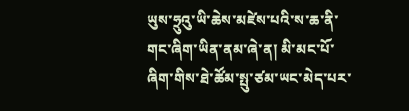ཡུས་ཧྲུའུ་ཡི་ཆེས་མཛེས་པའི་ས་ཆ་ནི་གང་ཞིག་ཡིན་ནམ་ཞེ་ན། མི་མང་པོ་ཞིག་གིས་ཐེ་ཚོམ་སྤུ་ཙམ་ཡང་མེད་པར་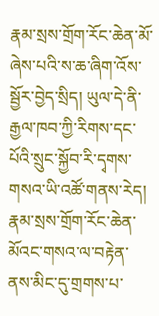རྣམ་སྲས་གྲོག་རོང་ཆེན་མོ་ཞེས་པའི་ས་ཆ་ཞིག་འོས་སྦྱོར་བྱེད་སྲིད། ཡུལ་དེ་ནི་རྒྱལ་ཁབ་ཀྱི་རིགས་དང་པོའི་སྲུང་སྐྱོབ་རི་དྭགས་གསའ་ཡི་འཚོ་གནས་རེད། རྣམ་སྲས་གྲོག་རོང་ཆེན་མོའང་གསའ་ལ་བརྟེན་ནས་མིང་དུ་གྲགས་པ་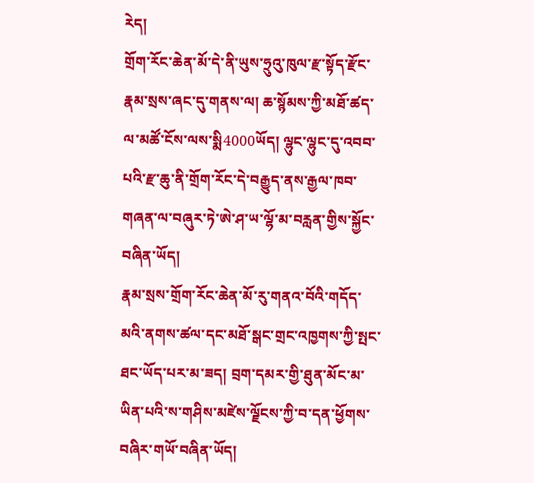རེད།
གྲོག་རོང་ཆེན་མོ་དེ་ནི་ཡུས་ཧྲུའུ་ཁུལ་རྫ་སྟོད་རྫོང་རྣམ་སྲས་ཞང་དུ་གནས་ལ། ཆ་སྙོམས་ཀྱི་མཐོ་ཚད་ལ་མཚོ་ངོས་ལས་སྨི4000ཡོད། ལྷུང་ལྷུང་དུ་འབབ་པའི་རྫ་ཆུ་ནི་གྲོག་རོང་དེ་བརྒྱུད་ནས་རྒྱལ་ཁབ་གཞན་ལ་བཞུར་ཏེ་ཨེ་ཤ་ཡ་ལྷོ་མ་བརླན་གྱིས་སྐྱོང་བཞིན་ཡོད།
རྣམ་སྲས་གྲོག་རོང་ཆེན་མོ་རུ་གནའ་བོའི་གདོད་མའི་ནགས་ཚལ་དང་མཐོ་སྒང་གྲང་འཁྱགས་ཀྱི་སྤང་ཐང་ཡོད་པར་མ་ཟད། བྲག་དམར་གྱི་ཐུན་མོང་མ་ཡིན་པའི་ས་གཤིས་མཛེས་ལྗོངས་ཀྱི་བ་དན་ཕྱོགས་བཞིར་གཡོ་བཞིན་ཡོད།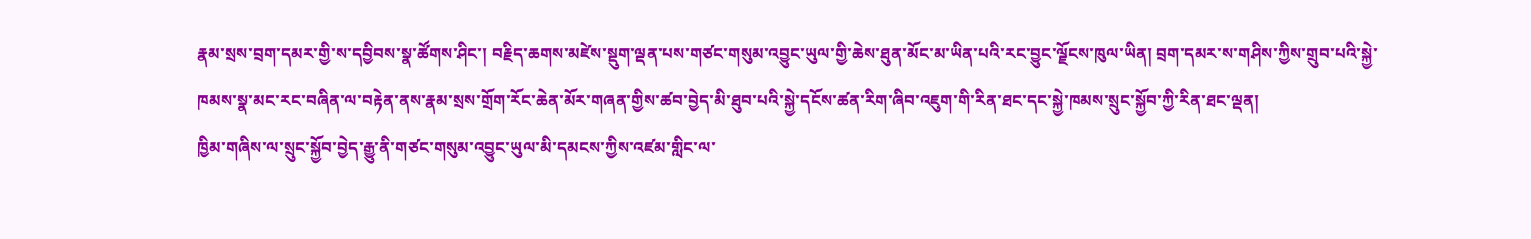རྣམ་སྲས་བྲག་དམར་གྱི་ས་དབྱིབས་སྣ་ཚོགས་ཤིང་། བརྗིད་ཆགས་མཛེས་སྡུག་ལྡན་པས་གཙང་གསུམ་འབྱུང་ཡུལ་གྱི་ཆེས་ཐུན་མོང་མ་ཡིན་པའི་རང་བྱུང་ལྗོངས་ཁུལ་ཡིན། བྲག་དམར་ས་གཤིས་ཀྱིས་གྲུབ་པའི་སྐྱེ་ཁམས་སྣ་མང་རང་བཞིན་ལ་བརྟེན་ནས་རྣམ་སྲས་གྲོག་རོང་ཆེན་མོར་གཞན་གྱིས་ཚབ་བྱེད་མི་ཐུབ་པའི་སྐྱེ་དངོས་ཚན་རིག་ཞིབ་འཇུག་གི་རིན་ཐང་དང་སྐྱེ་ཁམས་སྲུང་སྐྱོབ་ཀྱི་རིན་ཐང་ལྡན།
ཁྱིམ་གཞིས་ལ་སྲུང་སྐྱོབ་བྱེད་རྒྱུ་ནི་གཙང་གསུམ་འབྱུང་ཡུལ་མི་དམངས་ཀྱིས་འཛམ་གླིང་ལ་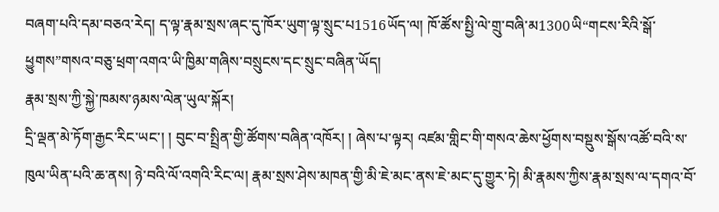བཞག་པའི་དམ་བཅའ་རེད། ད་ལྟ་རྣམ་སྲས་ཞང་དུ་ཁོར་ཡུག་ལྟ་སྲུང་པ1516ཡོད་ལ། ཁོ་ཚོས་སྤྱི་ལེ་གྲུ་བཞི་མ1300ཡི“གངས་རིའི་སྒོ་ཕྱུགས”གསའ་བཅུ་ཕྲག་འགའ་ཡི་ཁྱིམ་གཞིས་བསྲུངས་དང་སྲུང་བཞིན་ཡོད།
རྣམ་སྲས་ཀྱི་སྐྱེ་ཁམས་ཉམས་ལེན་ཡུལ་སྐོར།
དྲི་ལྡན་མེ་ཏོག་རྒྱང་རིང་ཡང་། ། བུང་བ་སྤྲིན་གྱི་ཚོགས་བཞིན་འཁོར། ། ཞེས་པ་ལྟར། འཛམ་གླིང་གི་གསའ་ཆེས་ཕྱོགས་བསྡུས་སྒོས་འཚོ་བའི་ས་ཁུལ་ཡིན་པའི་ཆ་ནས། ཉེ་བའི་ལོ་འགའི་རིང་ལ། རྣམ་སྲས་ཤེས་མཁན་གྱི་མི་ཇེ་མང་ནས་ཇེ་མང་དུ་གྱུར་ཏེ། མི་རྣམས་ཀྱིས་རྣམ་སྲས་ལ་དགའ་བོ་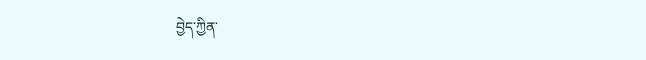བྱེད་ཀྱིན་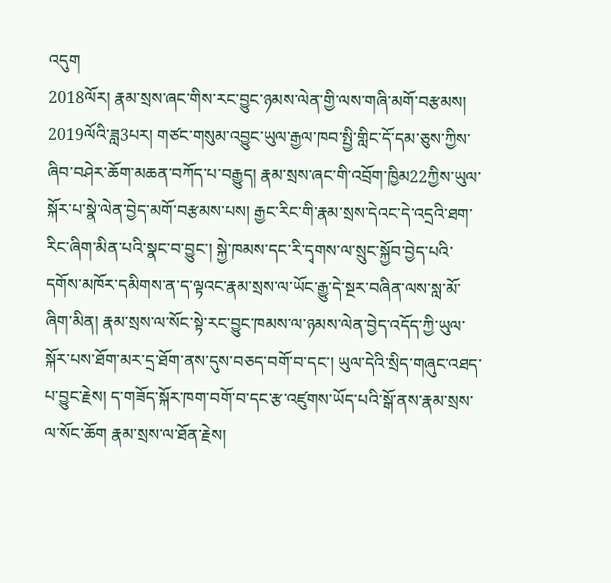འདུག
2018ལོར། རྣམ་སྲས་ཞང་གིས་རང་བྱུང་ཉམས་ལེན་གྱི་ལས་གཞི་མགོ་བརྩམས། 2019ལོའི་ཟླ3པར། གཙང་གསུམ་འབྱུང་ཡུལ་རྒྱལ་ཁབ་སྤྱི་གླིང་དོ་དམ་ཅུས་ཀྱིས་ཞིབ་བཤེར་ཆོག་མཆན་བཀོད་པ་བརྒྱུད། རྣམ་སྲས་ཞང་གི་འབྲོག་ཁྱིམ22ཀྱིས་ཡུལ་སྐོར་པ་སྣེ་ལེན་བྱེད་མགོ་བརྩམས་པས། རྒྱང་རིང་གི་རྣམ་སྲས་དེའང་དེ་འདྲའི་ཐག་རིང་ཞིག་མིན་པའི་སྣང་བ་བྱུང་། སྐྱེ་ཁམས་དང་རི་དྭགས་ལ་སྲུང་སྐྱོབ་བྱེད་པའི་དགོས་མཁོར་དམིགས་ན་ད་ལྟའང་རྣམ་སྲས་ལ་ཡོང་རྒྱུ་དེ་སྔར་བཞིན་ལས་སླ་མོ་ཞིག་མིན། རྣམ་སྲས་ལ་སོང་སྟེ་རང་བྱུང་ཁམས་ལ་ཉམས་ལེན་བྱེད་འདོད་ཀྱི་ཡུལ་སྐོར་པས་ཐོག་མར་དྲ་ཐོག་ནས་དུས་བཅད་བགོ་བ་དང་། ཡུལ་དེའི་སྲིད་གཞུང་འཐད་པ་བྱུང་རྗེས། ད་གཟོད་སྐོར་ཁག་བགོ་བ་དང་རྩ་འཛུགས་ཡོད་པའི་སྒོ་ནས་རྣམ་སྲས་ལ་སོང་ཆོག རྣམ་སྲས་ལ་ཐོན་རྗེས།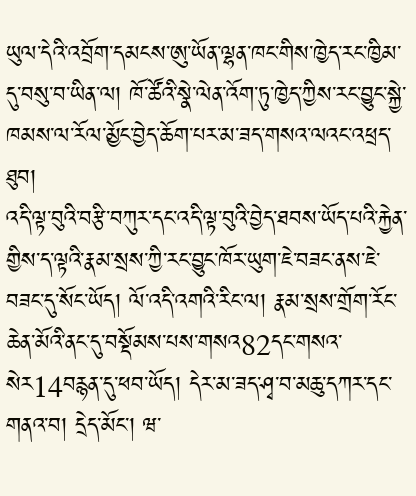ཡུལ་དེའི་འབྲོག་དམངས་ཨུ་ཡོན་ལྷན་ཁང་གིས་ཁྱེད་རང་ཁྱིམ་དུ་བསུ་བ་ཡིན་ལ། ཁོ་ཚོའི་སྣེ་ལེན་འོག་ཏུ་ཁྱེད་ཀྱིས་རང་བྱུང་སྐྱེ་ཁམས་ལ་རོལ་མྱོང་བྱེད་ཆོག་པར་མ་ཟད་གསའ་ལའང་འཕྲད་ཐུབ།
འདི་ལྟ་བུའི་བརྩི་བཀུར་དང་འདི་ལྟ་བུའི་བྱེད་ཐབས་ཡོད་པའི་རྐྱེན་གྱིས་ད་ལྟའི་རྣམ་སྲས་ཀྱི་རང་བྱུང་ཁོར་ཡུག་ཇེ་བཟང་ནས་ཇེ་བཟང་དུ་སོང་ཡོད། ལོ་འདི་འགའི་རིང་ལ། རྣམ་སྲས་གྲོག་རོང་ཆེན་མོའི་ནང་དུ་བསྡོམས་པས་གསའ82དང་གསའ་སེར14བརྙན་དུ་ཕབ་ཡོད། དེར་མ་ཟད་ཤྭ་བ་མཆུ་དཀར་དང་གནའ་བ། དྲེད་མོང་། ཝ་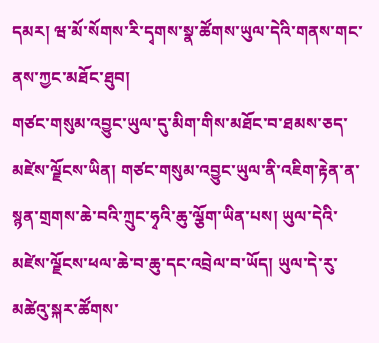དམར། ཝ་མོ་སོགས་རི་དྭགས་སྣ་ཚོགས་ཡུལ་དེའི་གནས་གང་ནས་ཀྱང་མཐོང་ཐུབ།
གཙང་གསུམ་འབྱུང་ཡུལ་དུ་མིག་གིས་མཐོང་བ་ཐམས་ཅད་མཛེས་ལྗོངས་ཡིན། གཙང་གསུམ་འབྱུང་ཡུལ་ནི་འཇིག་རྟེན་ན་སྙན་གྲགས་ཆེ་བའི་ཀྲུང་ཧྭའི་ཆུ་ལྕོག་ཡིན་པས། ཡུལ་དེའི་མཛེས་ལྗོངས་ཕལ་ཆེ་བ་ཆུ་དང་འབྲེལ་བ་ཡོད། ཡུལ་དེ་རུ་མཚེའུ་སྐར་ཚོགས་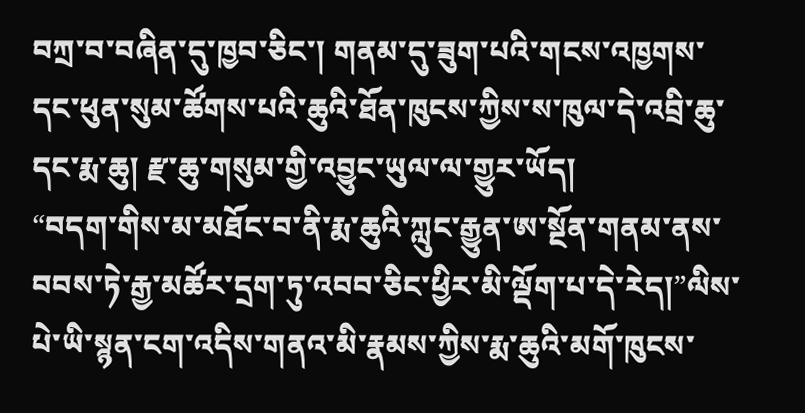བཀྲ་བ་བཞིན་དུ་ཁྱབ་ཅིང་། གནམ་དུ་ཟུག་པའི་གངས་འཁྱགས་དང་ཕུན་སུམ་ཚོགས་པའི་ཆུའི་ཐོན་ཁུངས་ཀྱིས་ས་ཁུལ་དེ་འབྲི་ཆུ་དང་རྨ་ཆུ། རྫ་ཆུ་གསུམ་གྱི་འབྱུང་ཡུལ་ལ་གྱུར་ཡོད།
“བདག་གིས་མ་མཐོང་བ་ནི་རྨ་ཆུའི་ཀླུང་རྒྱུན་ཨ་སྔོན་གནམ་ནས་བབས་ཏེ་རྒྱ་མཚོར་དྲག་ཏུ་འབབ་ཅིང་ཕྱིར་མི་ལྡོག་པ་དེ་རེད།”ལིས་པེ་ཡི་སྙན་ངག་འདིས་གནའ་མི་རྣམས་ཀྱིས་རྨ་ཆུའི་མགོ་ཁུངས་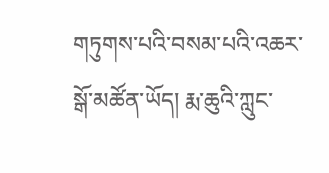གཏུགས་པའི་བསམ་པའི་འཆར་སྒོ་མཚོན་ཡོད། རྨ་ཆུའི་ཀླུང་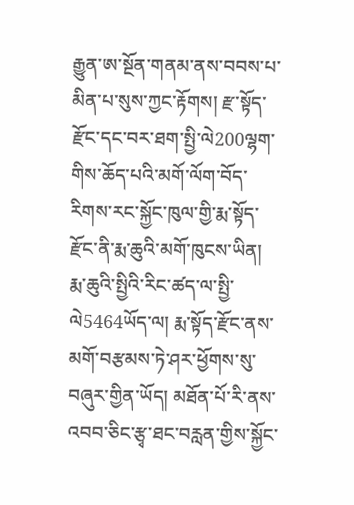རྒྱུན་ཨ་སྔོན་གནམ་ནས་བབས་པ་མིན་པ་སུས་ཀྱང་རྟོགས། རྫ་སྟོད་རྫོང་དང་བར་ཐག་སྤྱི་ལེ200ལྷག་གིས་ཆོད་པའི་མགོ་ལོག་བོད་རིགས་རང་སྐྱོང་ཁུལ་གྱི་རྨ་སྟོད་རྫོང་ནི་རྨ་ཆུའི་མགོ་ཁུངས་ཡིན།
རྨ་ཆུའི་སྤྱིའི་རིང་ཚད་ལ་སྤྱི་ལེ5464ཡོད་ལ། རྨ་སྟོད་རྫོང་ནས་མགོ་བརྩམས་ཏེ་ཤར་ཕྱོགས་སུ་བཞུར་གྱིན་ཡོད། མཐོན་པོ་རི་ནས་འབབ་ཅིང་རྩྭ་ཐང་བརླན་གྱིས་སྐྱོང་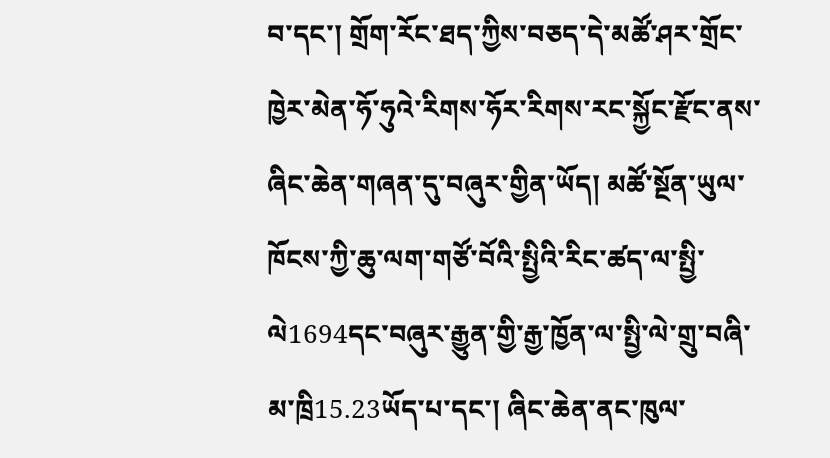བ་དང་། གྲོག་རོང་ཐད་ཀྱིས་བཅད་དེ་མཚོ་ཤར་གྲོང་ཁྱེར་མེན་ཧོ་ཧུའེ་རིགས་ཧོར་རིགས་རང་སྐྱོང་རྫོང་ནས་ཞིང་ཆེན་གཞན་དུ་བཞུར་གྱིན་ཡོད། མཚོ་སྔོན་ཡུལ་ཁོངས་ཀྱི་ཆུ་ལག་གཙོ་བོའི་སྤྱིའི་རིང་ཚད་ལ་སྤྱི་ལེ1694དང་བཞུར་རྒྱུན་གྱི་རྒྱ་ཁྱོན་ལ་སྤྱི་ལེ་གྲུ་བཞི་མ་ཁྲི15.23ཡོད་པ་དང་། ཞིང་ཆེན་ནང་ཁུལ་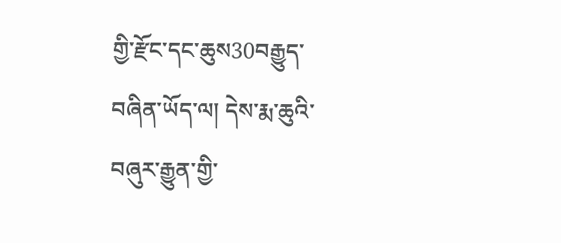གྱི་རྫོང་དང་ཆུས30བརྒྱུད་བཞིན་ཡོད་ལ། དེས་རྨ་ཆུའི་བཞུར་རྒྱུན་གྱི་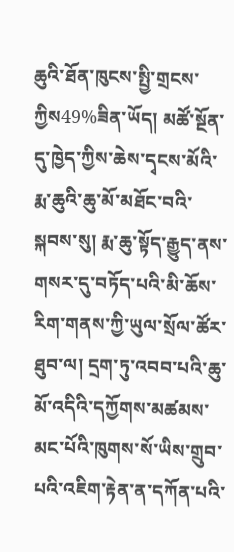ཆུའི་ཐོན་ཁུངས་སྤྱི་གྲངས་ཀྱིས49%ཟིན་ཡོད། མཚོ་སྔོན་དུ་ཁྱེད་ཀྱིས་ཆེས་དྭངས་མོའི་རྨ་ཆུའི་ཆུ་མོ་མཐོང་བའི་སྐབས་སུ། རྨ་ཆུ་སྟོད་རྒྱུད་ནས་གསར་དུ་བཏོད་པའི་མི་ཆོས་རིག་གནས་ཀྱི་ཡུལ་སྲོལ་ཚོར་ཐུབ་ལ། དྲག་ཏུ་འབབ་པའི་ཆུ་མོ་འདིའི་དཀྱོགས་མཚམས་མང་པོའི་ཁུགས་སོ་ཡིས་གྲུབ་པའི་འཇིག་རྟེན་ན་དཀོན་པའི་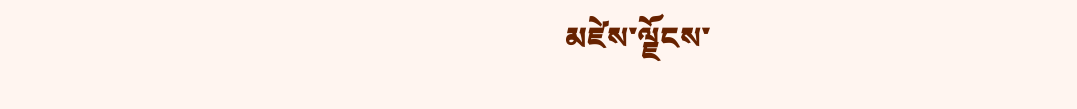མཛེས་ལྗོངས་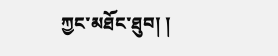ཀྱང་མཐོང་ཐུབ། །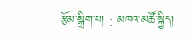རྩོམ་སྒྲིག་པ། : མཁའ་མཚོ་སྐྱིད།